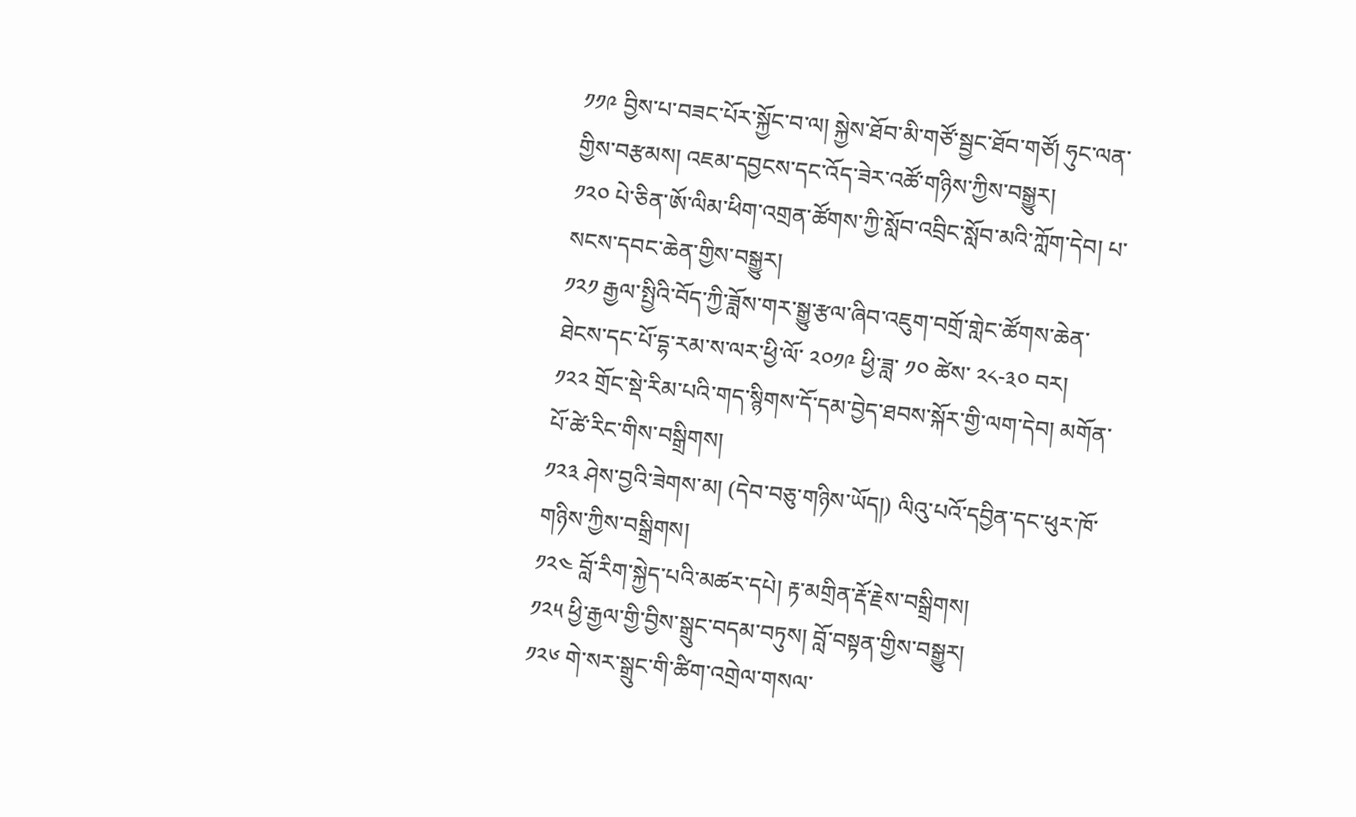༡༡༩ བྱིས་པ་བཟང་པོར་སྐྱོང་བ་ལ། སྐྱེས་ཐོབ་མི་གཙོ་སྦྱང་ཐོབ་གཙོ། ཧུང་ལན་གྱིས་བརྩམས། འཇམ་དབྱངས་དང་འོད་ཟེར་འཚོ་གཉིས་ཀྱིས་བསྒྱུར།
༡༢༠ པེ་ཅིན་ཨོ་ལིམ་ཕིག་འགྲན་ཚོགས་ཀྱི་སློབ་འབྲིང་སློབ་མའི་ཀློག་དེབ། པ་སངས་དབང་ཆེན་གྱིས་བསྒྱུར།
༡༢༡ རྒྱལ་སྤྱིའི་བོད་ཀྱི་ཟློས་གར་སྒྱུ་རྩལ་ཞིབ་འཇུག་བགྲོ་གླེང་ཚོགས་ཆེན་ཐེངས་དང་པོ་དྷ་རམ་ས་ལར་ཕྱི་ལོ་ ༢༠༡༩ ཕྱི་ཟླ་ ༡༠ ཚེས་ ༢༨-༣༠ བར།
༡༢༢ གྲོང་སྡེ་རིམ་པའི་གད་སྙིགས་དོ་དམ་བྱེད་ཐབས་སྐོར་གྱི་ལག་དེབ། མགོན་པོ་ཚེ་རིང་གིས་བསྒྲིགས།
༡༢༣ ཤེས་བྱའི་ཟེགས་མ། (དེབ་བཅུ་གཉིས་ཡོད།) ལིའུ་པའོ་དབྱིན་དང་ཕུར་ཁོ་གཉིས་ཀྱིས་བསྒྲིགས།
༡༢༤ བློ་རིག་སྐྱེད་པའི་མཚར་དཔེ། རྟ་མགྲིན་རྡོ་རྗེས་བསྒྲིགས།
༡༢༥ ཕྱི་རྒྱལ་གྱི་བྱིས་སྒྲུང་བདམ་བཏུས། བློ་བསྟན་གྱིས་བསྒྱུར།
༡༢༦ གེ་སར་སྒྲུང་གི་ཚིག་འགྲེལ་གསལ་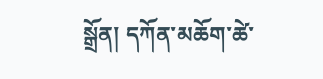སྒྲོན། དཀོན་མཆོག་ཚེ་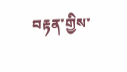བརྟན་གྱིས་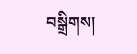བསྒྲིགས།